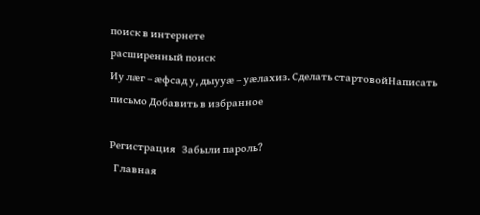поиск в интернете
расширенный поиск
Иу лæг – æфсад у, дыууæ – уæлахиз. Сделать стартовойНаписать письмо Добавить в избранное

Регистрация   Забыли пароль?
  Главная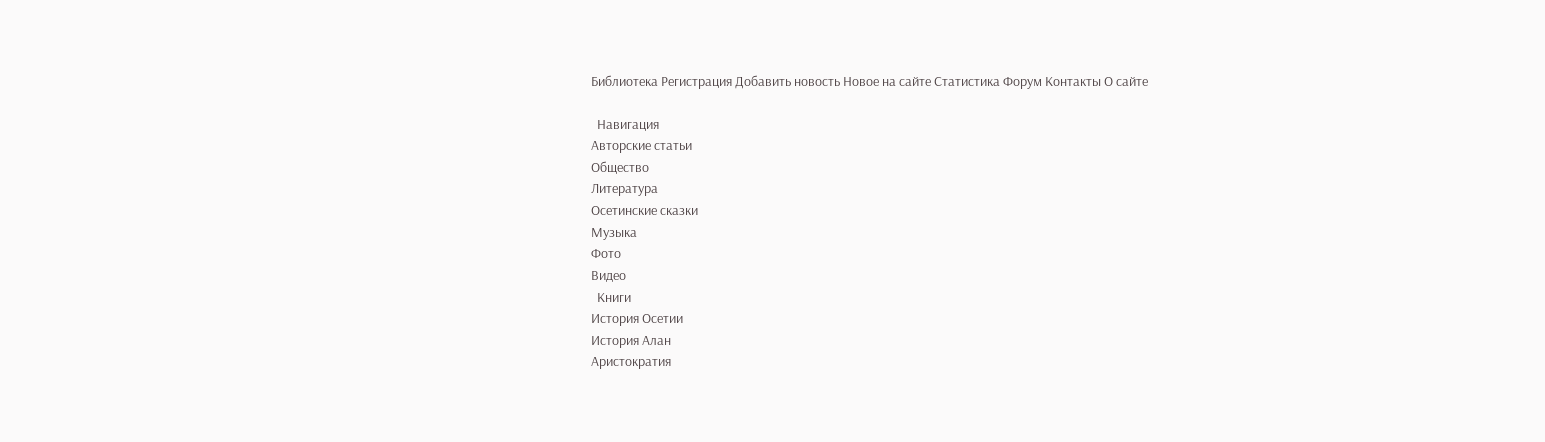Библиотека Регистрация Добавить новость Новое на сайте Статистика Форум Контакты О сайте

  Навигация
Авторские статьи
Общество
Литература
Осетинские сказки
Музыка
Фото
Видео
  Книги
История Осетии
История Алан
Аристократия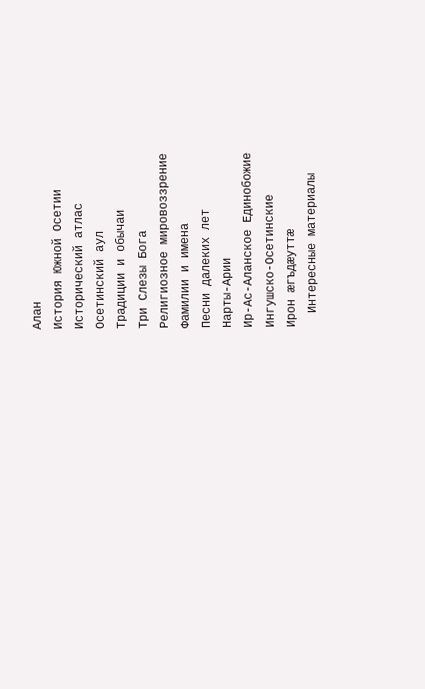Алан
История Южной Осетии
Исторический атлас
Осетинский аул
Традиции и обычаи
Три Слезы Бога
Религиозное мировоззрение
Фамилии и имена
Песни далеких лет
Нарты-Арии
Ир-Ас-Аланское Единобожие
Ингушско-Осетинские
Ирон æгъдæуттæ
  Интересные материалы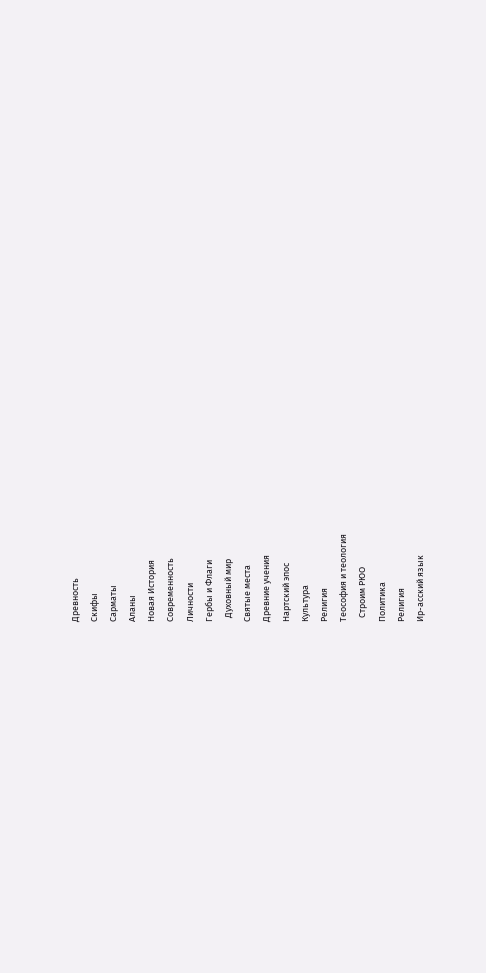Древность
Скифы
Сарматы
Аланы
Новая История
Современность
Личности
Гербы и Флаги
  Духовный мир
Святые места
Древние учения
Нартский эпос
Культура
Религия
Теософия и теология
  Строим РЮО
Политика
Религия
Ир-асский язык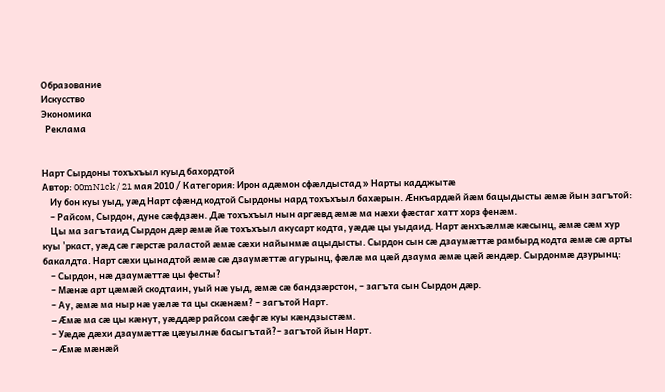Образование
Искусство
Экономика
  Реклама


Нарт Сырдоны тохъхъыл куыд бахордтой
Автор: 00mN1ck / 21 мая 2010 / Категория: Ирон адæмон сфæлдыстад » Нарты кадджытæ
    Иу бон куы уыд, уæд Нарт сфæнд кодтой Сырдоны нард тохъхъыл бахæрын. Æнкъардæй йæм бацыдысты æмæ йын загътой:
    – Райсом, Сырдон, дуне сæфдзæн. Дæ тохъхъыл нын аргæвд æмæ ма нæхи фæстаг хатт хорз фенæм.
    Цы ма загътаид Сырдон дæр æмæ йæ тохъхъыл акусарт кодта, уæдæ цы уыдаид. Нарт æнхъæлмæ кæсынц, æмæ сæм хур куы 'ркаст, уæд сæ гæрстæ раластой æмæ сæхи найынмæ ацыдысты. Сырдон сын сæ дзаумæттæ рамбырд кодта æмæ сæ арты бакалдта. Нарт сæхи цынадтой æмæ сæ дзаумæттæ агурынц, фæлæ ма цæй дзаума æмæ цæй æндæр. Сырдонмæ дзурынц:
    – Сырдон, нæ дзаумæттæ цы фесты?
    – Мæнæ арт цæмæй скодтаин, уый нæ уыд, æмæ сæ бандзæрстон, – загъта сын Сырдон дæр.
    – Ау, æмæ ма ныр нæ уæлæ та цы скæнæм? – загътой Нарт.
    – Æмæ ма сæ цы кæнут, уæддæр райсом сæфгæ куы кæндзыстæм.
    – Уæдæ дæхи дзаумæттæ цæуылнæ басыгътай?– загътой йын Нарт.
    – Æмæ мæнæй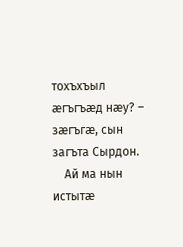тохъхъыл æгъгъæд нæу? – зæгъгæ, сын загъта Сырдон.
    Ай ма нын истытæ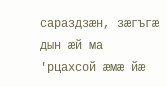сараздзæн, зæгъгæ дын æй ма 'рцахсой æмæ йæ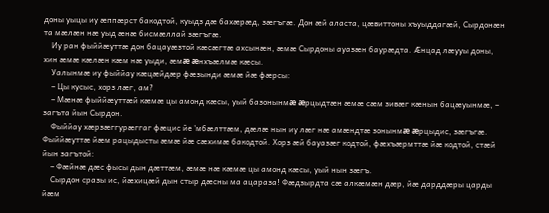доны уыцы иу æппæрст бакодтой, куыдз дæ бахæрæд, зæгъгæ. Дон æй аласта, цæвиттоны хъуыддагæй, Сырдонæн та мæлæн нæ уыд æнæ бисмæллай зæгъгæ.
    Иу ран фыййæуттæ дон бацауæзтой кæсæгтæ ахсынæн, æмæ Сырдоны ауазæн баурæдта. Æнцад лæууы доны, хин æмæ кæлæн кæм нæ уыди, æмæ æнхъæлмæ кæсы.
    Уалынмæ иу фыййау кæцæйдæр фæзынди æмæ йæ фæрсы:
    – Цы кусыс, хорз лæг, ам?
    – Мæнæ фыййæуттæй кæмæ цы амонд кæсы, уый базонынмæ æрцыдтæн æмæ сæм зивæг кæнын бацæуынмæ, – загъта йын Сырдон.
    Фыййау хæрзæггурæггаг фæцис йе 'мбæлттæм, дæлæ нын иу лæг нæ амæндтæ зонынмæ æрцыдис, зæгъгæ. Фыййæуттæ йæм рацыдысты æмæ йæ сæхимæ бакодтой. Хорз æй бауазæг кодтой, фæхъæрмттæ йæ кодтой, стæй йын загътой:
    – Фæйнæ дæс фысы дын дæттæм, æмæ нæ кæмæ цы амонд кæсы, уый нын зæгъ.
    Сырдон сразы ис, йæхицæй дын стыр дæсны ма ацараза! Фæдзырдта сæ алкæмæн дæр, йæ дарддæры царды йæм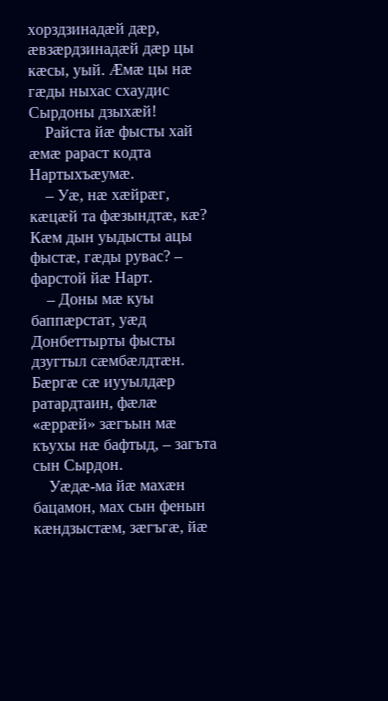хорздзинадæй дæр, æвзæрдзинадæй дæр цы кæсы, уый. Æмæ цы нæ гæды ныхас схаудис Сырдоны дзыхæй!
    Райста йæ фысты хай æмæ рараст кодта Нартыхъæумæ.
    – Уæ, нæ хæйрæг, кæцæй та фæзындтæ, кæ? Кæм дын уыдысты ацы фыстæ, гæды рувас? – фарстой йæ Нарт.
    – Доны мæ куы баппæрстат, уæд Донбеттырты фысты дзугтыл сæмбæлдтæн. Бæргæ сæ иууылдæр ратардтаин, фæлæ «æррæй» зæгъын мæ къухы нæ бафтыд, – загъта сын Сырдон.
    Уæдæ-ма йæ махæн бацамон, мах сын фенын кæндзыстæм, зæгъгæ, йæ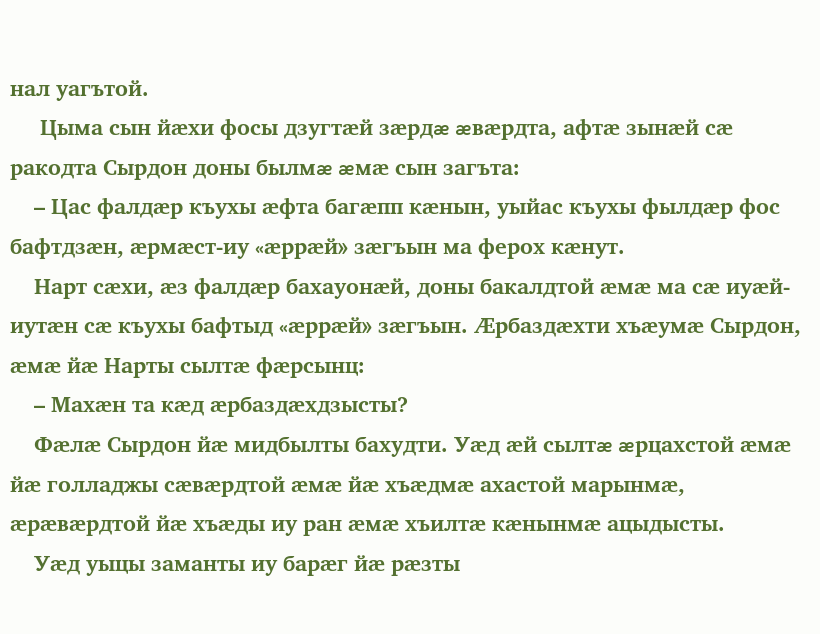нал уагътой.
     Цыма сын йæхи фосы дзугтæй зæрдæ æвæрдта, афтæ зынæй сæ ракодта Сырдон доны былмæ æмæ сын загъта:
    – Цас фалдæр къухы æфта багæпп кæнын, уыйас къухы фылдæр фос бафтдзæн, æрмæст-иу «æррæй» зæгъын ма ферох кæнут.
    Нарт сæхи, æз фалдæр бахауонæй, доны бакалдтой æмæ ма сæ иуæй-иутæн сæ къухы бафтыд «æррæй» зæгъын. Æрбаздæхти хъæумæ Сырдон, æмæ йæ Нарты сылтæ фæрсынц:
    – Махæн та кæд æрбаздæхдзысты?
    Фæлæ Сырдон йæ мидбылты бахудти. Уæд æй сылтæ æрцахстой æмæ йæ голладжы сæвæрдтой æмæ йæ хъæдмæ ахастой марынмæ, æрæвæрдтой йæ хъæды иу ран æмæ хъилтæ кæнынмæ ацыдысты.
    Уæд уыцы заманты иу барæг йæ рæзты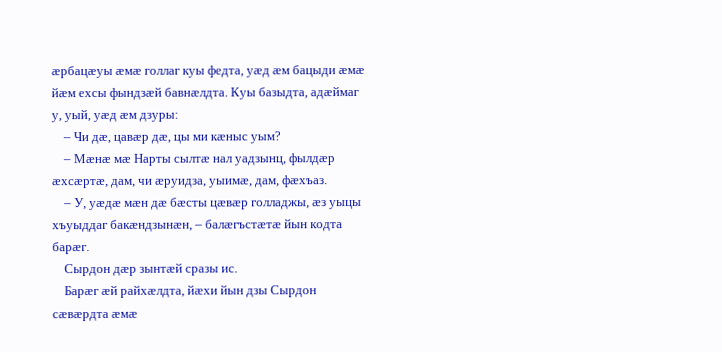æрбацæуы æмæ голлаг куы федта, уæд æм бацыди æмæ йæм ехсы фындзæй бавнæлдта. Куы базыдта, адæймаг у, уый, уæд æм дзуры:
    – Чи дæ, цавæр дæ, цы ми кæныс уым?
    – Мæнæ мæ Нарты сылтæ нал уадзынц, фылдæр æхсæртæ, дам, чи æруидза, уыимæ, дам, фæхъаз.
    – У, уæдæ мæн дæ бæсты цæвæр голладжы, æз уыцы хъуыддаг бакæндзынæн, – балæгъстæтæ йын кодта барæг.
    Сырдон дæр зынтæй сразы ис.
    Барæг æй райхæлдта, йæхи йын дзы Сырдон сæвæрдта æмæ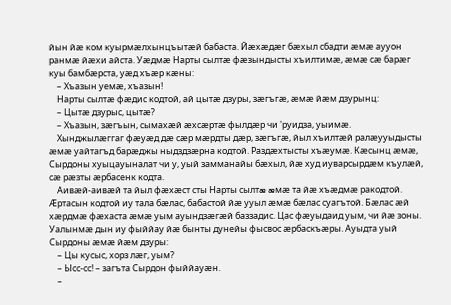йын йæ ком куырмæлхынцъытæй бабаста. Йæхæдæг бæхыл сбадти æмæ аууон ранмæ йæхи айста. Уæдмæ Нарты сылтæ фæзындысты хъилтимæ, æмæ сæ барæг куы бамбæрста, уæд хъæр кæны:
    – Хъазын уемæ, хъазын!
    Нарты сылтæ фæдис кодтой, ай цытæ дзуры, зæгъгæ, æмæ йæм дзурынц:
    – Цытæ дзурыс, цытæ?
    – Хъазын, зæгъын, сымахæй æхсæртæ фылдæр чи 'руидза, уыимæ.
    Хынджылæггаг фæуæд дæ сæр мæрдты дæр, зæгъгæ, йыл хъилтæй ралæууыдысты æмæ уайтагъд барæджы ныдздзæрна кодтой. Раздæхтысты хъæумæ. Кæсынц æмæ, Сырдоны хуыцауыналат чи у, уый замманайы бæхыл, йæ худ иуварсырдæм къулæй, сæ рæзты æрбасенк кодта.
    Аивæй-аивæй та йыл фæхæст сты Нарты сылтæ æмæ та йæ хъæдмæ ракодтой. Æртасын кодтой иу тала бæлас, бабастой йæ ууыл æмæ бæлас суагътой. Бæлас æй хæрдмæ фæхаста æмæ уым ауындзæгæй баззадис. Цас фæуыдаид уым, чи йæ зоны. Уалынмæ дын иу фыййау йæ бынты дунейы фысвос æрбаскъæры. Ауыдта уый Сырдоны æмæ йæм дзуры:
    – Цы кусыс, хорз лæг, уым?
    – Ысс-сс! – загъта Сырдон фыййауæн.
    –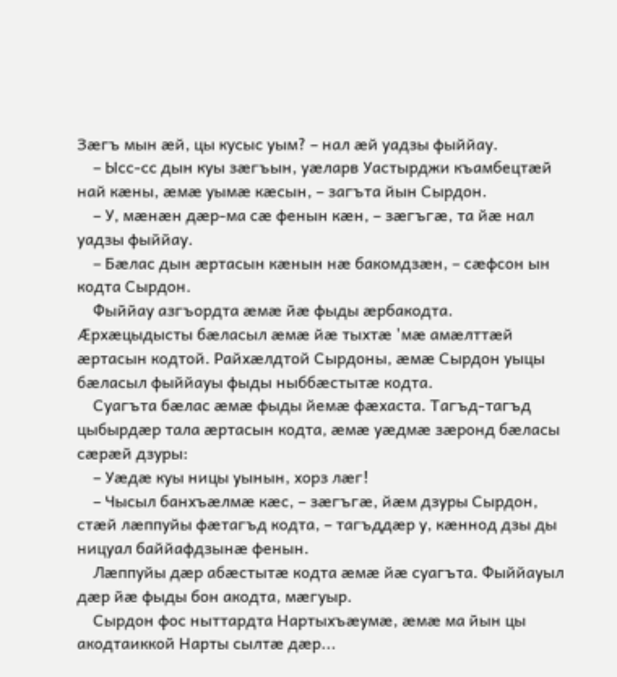Зæгъ мын æй, цы кусыс уым? – нал æй уадзы фыййау.
    – Ысс-сс дын куы зæгъын, уæларв Уастырджи къамбецтæй най кæны, æмæ уымæ кæсын, – загъта йын Сырдон.
    – У, мæнæн дæр-ма сæ фенын кæн, – зæгъгæ, та йæ нал уадзы фыййау.
    – Бæлас дын æртасын кæнын нæ бакомдзæн, – сæфсон ын кодта Сырдон.
    Фыййау азгъордта æмæ йæ фыды æрбакодта. Æрхæцыдысты бæласыл æмæ йæ тыхтæ 'мæ амæлттæй æртасын кодтой. Райхæлдтой Сырдоны, æмæ Сырдон уыцы бæласыл фыййауы фыды ныббæстытæ кодта.
    Суагъта бæлас æмæ фыды йемæ фæхаста. Тагъд-тагъд цыбырдæр тала æртасын кодта, æмæ уæдмæ зæронд бæласы сæрæй дзуры:
    – Уæдæ куы ницы уынын, хорз лæг!
    – Чысыл банхъæлмæ кæс, – зæгъгæ, йæм дзуры Сырдон, стæй лæппуйы фæтагъд кодта, – тагъддæр у, кæннод дзы ды ницуал баййафдзынæ фенын.
    Лæппуйы дæр абæстытæ кодта æмæ йæ суагъта. Фыййауыл дæр йæ фыды бон акодта, мæгуыр.
    Сырдон фос ныттардта Нартыхъæумæ, æмæ ма йын цы акодтаиккой Нарты сылтæ дæр...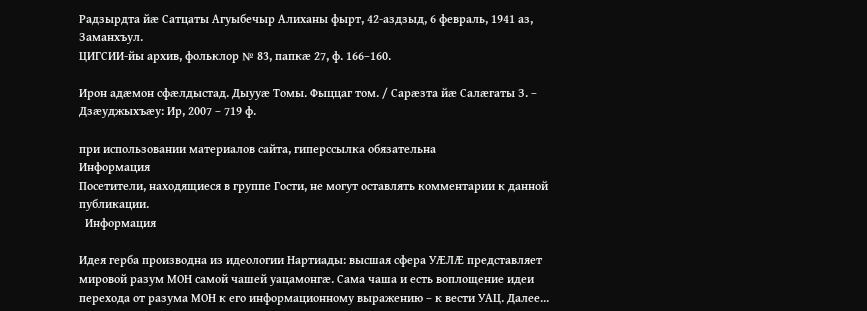Радзырдта йæ Сатцаты Агуыбечыр Алиханы фырт, 42-аздзыд, 6 февраль, 1941 аз, Заманхъул.
ЦИГСИИ-йы архив, фольклор № 83, папкæ 27, ф. 166–160.

Ирон адæмон сфæлдыстад. Дыууæ Томы. Фыццаг том. / Сарæзта йæ Салæгаты З. – Дзæуджыхъæу: Ир, 2007 – 719 ф.

при использовании материалов сайта, гиперссылка обязательна
Информация
Посетители, находящиеся в группе Гости, не могут оставлять комментарии к данной публикации.
  Информация

Идея герба производна из идеологии Нартиады: высшая сфера УÆЛÆ представляет мировой разум МОН самой чашей уацамонгæ. Сама чаша и есть воплощение идеи перехода от разума МОН к его информационному выражению – к вести УАЦ. Далее...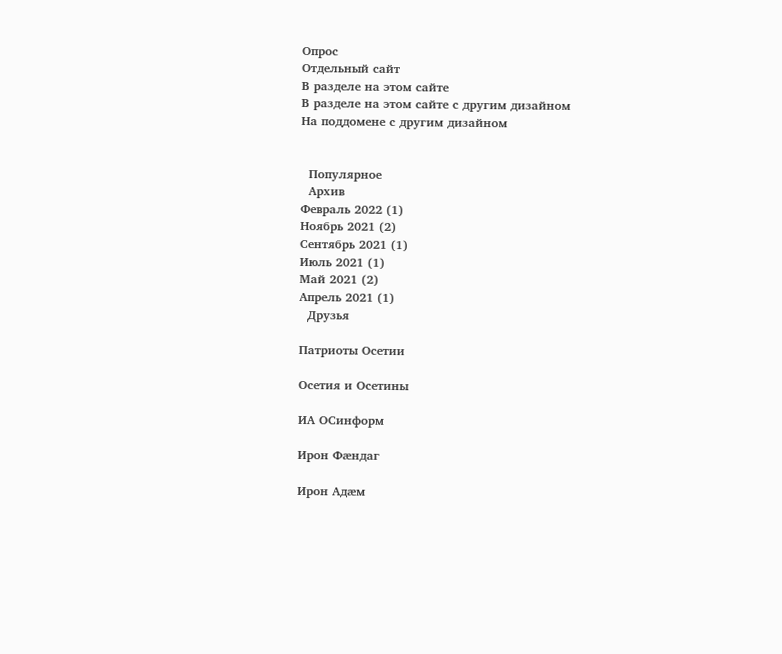Опрос
Отдельный сайт
В разделе на этом сайте
В разделе на этом сайте с другим дизайном
На поддомене с другим дизайном


  Популярное
  Архив
Февраль 2022 (1)
Ноябрь 2021 (2)
Сентябрь 2021 (1)
Июль 2021 (1)
Май 2021 (2)
Апрель 2021 (1)
  Друзья

Патриоты Осетии

Осетия и Осетины

ИА ОСинформ

Ирон Фæндаг

Ирон Адæм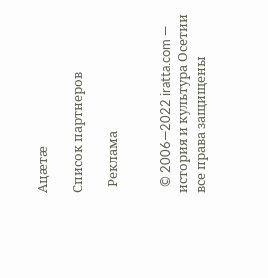Ацæтæ

Список партнеров

  Реклама


  © 2006—2022 iratta.com — история и культура Осетии
все права защищены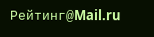Рейтинг@Mail.ru